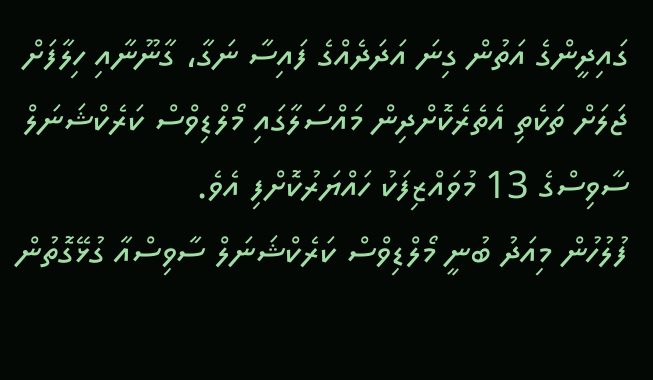ގައިދީންގެ އަތުން ގިނަ އަދަދެއްގެ ފައިސާ ނަގާ، ގާނޫނާއި ހިލާފަށް ޖަލަށް ތަކެތި އެތެރެކޮށްދިން މައްސަލާގައި މޯލްޑިވްސް ކަރެކްޝަނަލް ސާވިސްގެ 13 މުވައްޒިފަކު ހައްޔަރުކޮށްފި އެވެ.
ފުލުހުން މިއަދު ބުނީ މޯލްޑިވްސް ކަރެކްޝަނަލް ސާވިސްއާ ގުޅޭގޮތުން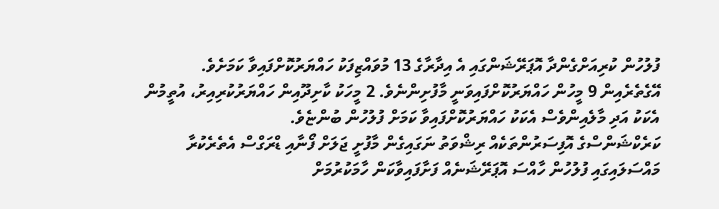ފުލުހުން ކުރިއަށްގެންދާ އޮޕަރޭޝަންގައި އެ އިދާރާގެ 13 މުވައްޒިފަކު ހައްޔަރުކޮށްފައިވާ ކަމަށެވެ.
އޭގެތެރެއިން 9 މީހުން ހައްޔަރުކޮށްފައިވަނީ މާފުށިންނެވެ. 2 މީހަކު ކާށިދޫއިން ހައްޔަރުކުރިއިރު، އުތީމުން އެކަކު އަދި މާލެއިންވެސް އެކަކު ހައްޔަރުކޮށްފައިވާ ކަމަށް ފުލުހުން ބުންޏެވެ.
ކަރެކްޝަންސްގެ އޮފިސަރުންތަކެއް ރިޝްވަތު ނަގައިގެން މާފުށީ ޖަލަށް ފޯނާއި ޑްރަގްސް އެތެރެކުރާ މައްސަލައިގައި ފުލުހުން ހާއްސަ އޮޕަރޭޝަނެއް ފަށާފައިވާކަން ހާމަކުރުމަށް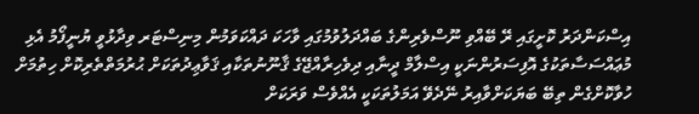އިސްކަންދަރު ކޮށީގައި ރޭ ބޭއްވި ނޫސްވެރިންގެ ބައްދަލުވުމުގައި ވާހަކަ ދައްކަވަމުން މިނިސްޓަރ ވިދާޅުވީ ޔުނީފޯމު އެޅި މުޢައްސަސާތަކުގެ އޮފިސަރުންނަކީ އިސްލާމް ދީނާއި ދިވެހިރާއްޖޭގެ ޤާނޫނުތަކާއި ޤަވާޢިދުތަކަށް ޙުރުމަތްތެރިކޮށް ހިތުމަށް ހުވާކޮށްގެން ތިބޭ ބަޔަކަށްވާއިރު ނޭދެވޭ އަމަލުތަކަކީ އެއްވެސް ވަރަކަށް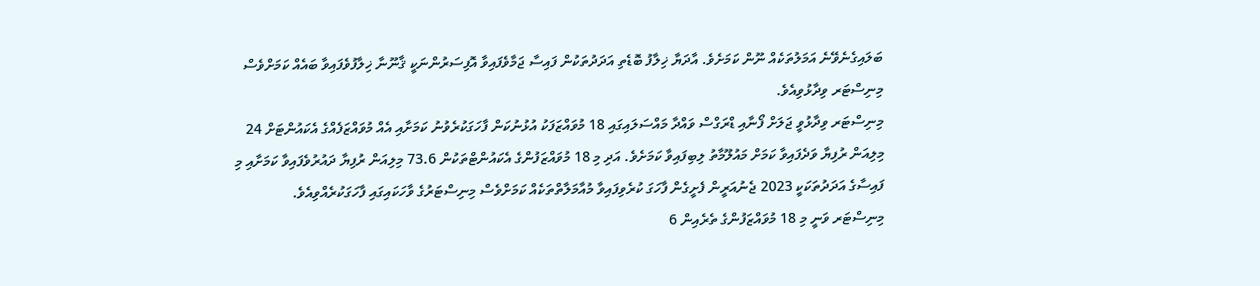ބަލައިގެނެވޭނެ އަމަލުތަކެއް ނޫން ކަމަށެވެ. އާދަޔާ ޚިލާފު ބޮޑެތި އަދަދުތަކުން ފައިސާ ޖަމާވެފައިވާ އޮފިސަރުންނަކީ ޤާނޫނާ ޚިލާފުވެފައިވާ ބައެއް ކަމަށްވެސް މިނިސްޓަރ ވިދާޅުވިއެވެ.
މިނިސްޓަރ ވިދާޅުވީ ޖަލަށް ފޯނާއި ޑްރަގްސް ވައްދާ މައްސަލައިގައި 18 މުވައްޒަފަކު އުޅުނުކަން ފާހަގަކުރެވުނު ކަމަށާއި އެއް މުވައްޒަފެއްގެ އެކައުންޓަށް 24 މިލިއަން ރުފިޔާ ވަދެފައިވާ ކަމަށް މައުލޫމާތު ލިބިފައިވާ ކަމަށެވެ. އަދި މި 18 މުވައްޒަފުންގެ އެކައުންޓްތަކުން 73.6 މިލިއަން ރުފިޔާ ދައުރުވެފައިވާ ކަމަށާއި މި ފައިސާގެ އަދަދުތަކަކީ 2023 ޖެނުއަރީން ފެށީގެން ފާހަގަ ކުރެވިފައިވާ މުއާމަލާތްތަކެއް ކަމަށްވެސް މިނިސްޓަރުގެ ވާހަކައިގައި ފާހަގަކުރެއްވިއެވެ.
މިނިސްޓަރ ވަނީ މި 18 މުވައްޒަފުންގެ ތެރެއިން 6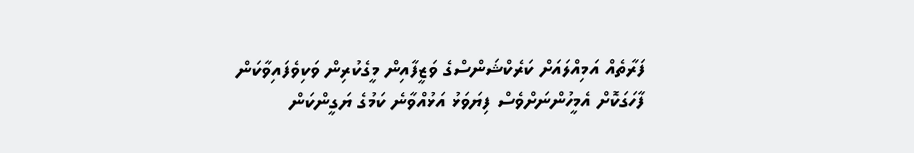ފަރާތެއް އަމިއްލައަށް ކަރެކްޝަންސްގެ ވަޒީފާއިން މީގެކުރިން ވަކިވެފައިވާކަން ފާހަގަކޮށް އެމީހުންނަށްވެސް ފިޔަވަޅު އަޅުއްވާނެ ކަމުގެ ޔަގީންކަން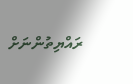ރައްޔިތުންނަށް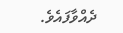ދެއްވާފައެވެ.